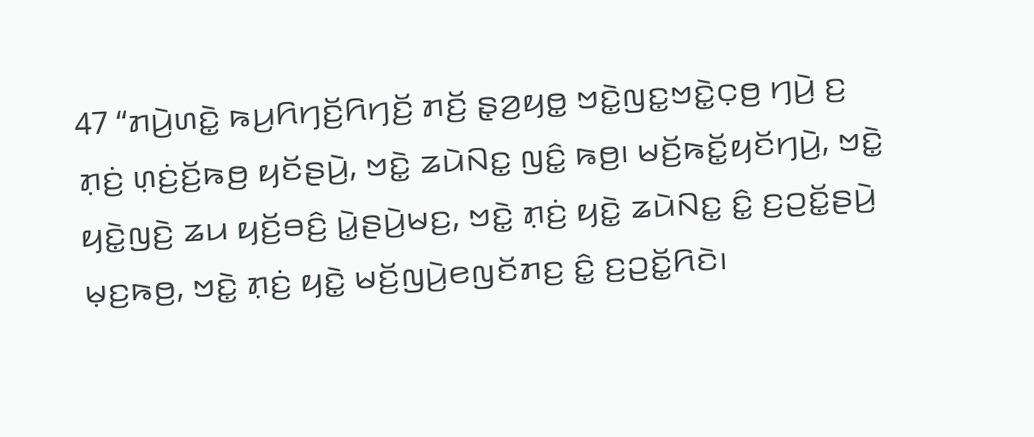47 “ꤊꤣꤧ꤬ꤛꤢꤧ꤭ ꤒꤣ꤬ꤖꤚꤢꤩ꤬ꤖꤚꤢꤩ꤬ ꤊꤢꤩ꤬ ꤔ꤫ꤤ꤬ꤟꤥ꤭ ꤠꤢꤧ꤭ꤜꤢ꤭ꤠꤢꤧ꤭ꤍ꤫ꤥ꤬ ꤚꤣꤧ꤬ ꤢ꤬ ꤊ꤫ꤢꤦ꤬ ꤛ꤫ꤢꤦ꤬ꤢꤩ꤬ꤒꤥ꤬ ꤟꤢꤩꤔꤣꤧ꤬, ꤠꤢꤧ꤭ ꤘꤣꤧꤡꤢ꤭ ꤜꤢꤨ꤭ ꤒꤥ꤬꤯ ꤗꤢꤩ꤬ꤒꤢꤩ꤭ꤟꤢꤩꤚꤣꤧ꤬, ꤠꤢꤧ꤭ ꤟꤢꤧ꤭ꤜꤢꤧ꤬ ꤘꤣ ꤟꤢꤩ꤬ꤋꤢꤨ꤬ ꤣꤧ꤭ꤔꤣꤧ꤬ꤗꤢ꤬, ꤠꤢꤧ꤭ ꤊ꤫ꤢꤦ꤬ ꤟꤢꤧ꤭ ꤘꤣꤧꤡꤢ꤭ ꤢꤨ꤭ ꤢ꤬ꤑꤢꤩ꤭ꤔꤣꤧ꤬ ꤗ꤫ꤢ꤬ꤒꤥ꤬, ꤠꤢꤧ꤭ ꤊ꤫ꤢꤦ꤬ ꤟꤢꤧ꤭ ꤗꤢꤩ꤬ꤜꤣꤧ꤬ꤕꤜꤢꤩꤊꤢ꤬ ꤢꤨ꤭ ꤢ꤬ꤑꤢꤩ꤭ꤖꤢꤧ꤯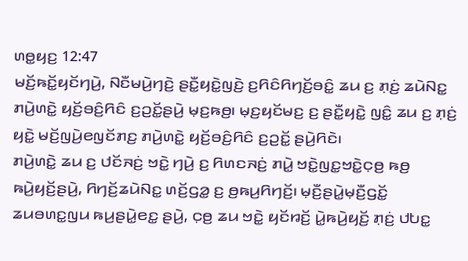ꤛꤥ꤭ꤟꤢ꤬ 12:47
ꤗꤢꤩ꤬ꤒꤢꤩ꤭ꤟꤢꤩꤚꤣꤧ꤬, ꤡꤢꤪꤗꤣꤧ꤬ꤚꤢꤧ꤬ ꤔꤢꤪ꤭ꤟꤢꤧ꤭ꤜꤢꤧ꤬ ꤢ꤬ꤖꤢꤨꤖꤚꤢꤩ꤬ꤋꤢꤨ꤭ ꤘꤣ ꤢ꤬ ꤊ꤫ꤢꤦ꤬ ꤘꤣꤧꤡꤢ꤭ ꤊꤣꤧ꤬ꤛꤢꤧ꤭ ꤟꤢꤩ꤬ꤋꤢꤨ꤬ꤖꤢꤨ ꤢ꤬ꤑꤢꤩ꤭ꤔꤣꤧ꤬ ꤗ꤫ꤢ꤬ꤒꤥ꤬꤯ ꤗ꤫ꤢ꤬ꤟꤢꤩꤗꤢ꤬ ꤢ꤬ ꤔꤢꤪ꤭ꤟꤢꤧ꤭ ꤜꤢꤨ꤭ ꤘꤣ ꤢ꤬ ꤊ꤫ꤢꤦ꤬ ꤟꤢꤧ꤭ ꤗꤢꤩ꤬ꤜꤣꤧ꤬ꤕꤜꤢꤩꤊꤢ꤬ ꤊꤣꤧ꤬ꤛꤢꤧ꤭ ꤟꤢꤩ꤬ꤋꤢꤨ꤬ꤖꤢꤨ ꤢ꤬ꤑꤢꤩ꤭ ꤔꤣꤧ꤬ꤖꤢꤧ꤯
ꤊꤣꤧ꤬ꤛꤢꤧ꤭ ꤘꤣ ꤢ꤬ ꤓꤢꤩꤏꤢꤦ꤬ ꤠꤢꤧ꤭ ꤚꤣꤧ꤬ ꤢ꤬ ꤖꤛꤢꤏꤢꤦ꤬ ꤊꤣꤧ꤭ ꤠꤢꤧ꤭ꤜꤢ꤭ꤠꤢꤧ꤭ꤍ꤫ꤥ꤬ ꤒꤥ꤬ ꤒꤣꤧ꤬ꤟꤢꤩ꤬ꤔꤣꤧ꤬, ꤖꤚꤢꤩ꤬ꤘꤣꤧꤡꤢ꤭ ꤛꤢꤩ꤬ꤞꤤ꤭ ꤢ꤬ ꤥ꤬ꤒꤣ꤬ꤖꤚꤢꤩ꤬꤯ ꤗ꤫ꤢꤪ꤬ꤔꤣꤧ꤭ꤗ꤫ꤢꤪ꤬ꤞꤢꤩ꤭ ꤘꤣꤋꤛꤢ꤭ꤜꤣ ꤒꤣ꤬ꤔꤣꤧ꤭ꤕꤢ꤭ ꤔꤣꤧ꤬, ꤍ꤫ꤥ꤬ ꤘꤣ ꤠꤢꤧ꤭ ꤟꤢꤩꤙꤢꤩ꤬ ꤣꤧ꤭ꤒꤣꤧ꤬ꤟꤢꤩ꤬ ꤊ꤫ꤢꤦ꤬ ꤓꤝꤢ꤭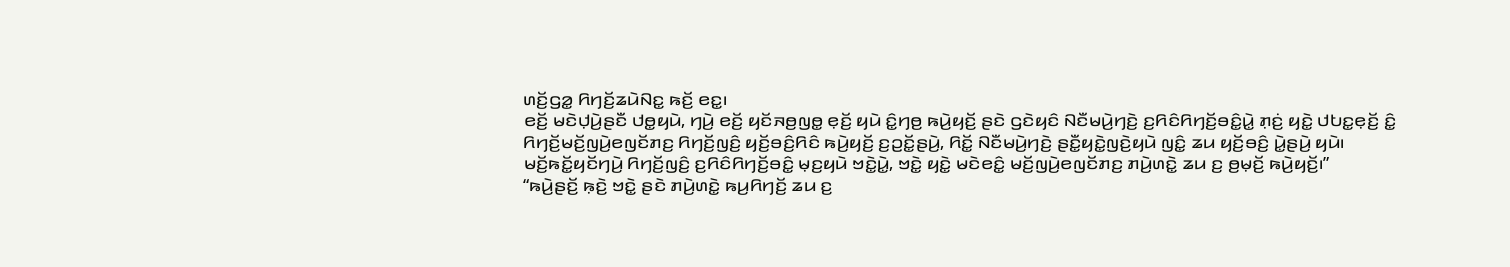ꤛꤢꤩ꤬ꤞꤤ꤭ ꤖꤚꤢꤩ꤬ꤘꤣꤧꤡꤢ꤭ ꤒꤢꤩ꤬ ꤕꤢ꤭꤯
ꤕꤢꤩ꤬ ꤗꤢꤧꤓ꤫ꤣꤧ꤬ꤔꤢꤪ ꤓꤥ꤭ꤟꤣꤧ, ꤚꤣꤧ꤬ ꤕꤢꤩ꤬ ꤟꤢꤩꤏꤥ꤬ꤜꤥ꤭ ꤕ꤫ꤢꤩ꤬ ꤟꤣꤧ ꤢꤨ꤭ꤚꤥ꤬ ꤒꤣꤧ꤬ꤟꤢꤩ꤬ ꤔꤢꤧ ꤞꤢꤧꤟꤢꤨ ꤡꤢꤪꤗꤣꤧ꤬ꤚꤢꤧ꤬ ꤢ꤬ꤖꤢꤨꤖꤚꤢꤩ꤬ꤋꤢꤨ꤭ꤣꤧ꤭ ꤊ꤫ꤢꤦ꤬ ꤟꤢꤧ꤭ ꤓꤝꤢ꤭ꤕ꤫ꤢꤩ꤬ ꤢꤨ꤭ ꤖꤚꤢꤩ꤬ꤗꤢꤩ꤬ꤜꤣꤧ꤬ꤕꤜꤢꤩꤊꤢ꤬ ꤖꤚꤢꤩ꤬ꤜꤢꤨ꤬ ꤟꤢꤩ꤬ꤋꤢꤨ꤬ꤖꤢꤨ ꤒꤣꤧ꤬ꤟꤢꤩ꤬ ꤢ꤬ꤑꤢꤩ꤭ꤔꤣꤧ꤬, ꤖꤢꤩ꤭ ꤡꤢꤪꤗꤣꤧ꤬ꤚꤢꤧ꤬ ꤔꤢꤪ꤭ꤟꤢꤧ꤭ꤜꤢꤧ꤬ꤟꤣꤧ ꤜꤢꤨ꤭ ꤘꤣ ꤟꤢꤩ꤬ꤋꤢꤨ꤬ ꤣꤧ꤭ꤔꤣꤧ꤬ ꤟꤣꤧ꤯
ꤗꤢꤩ꤬ꤒꤢꤩ꤭ꤟꤢꤩꤚꤣꤧ꤬ ꤖꤚꤢꤩ꤬ꤜꤢꤨ꤬ ꤢ꤬ꤖꤢꤨꤖꤚꤢꤩ꤬ꤋꤢꤨ꤭ ꤗ꤫ꤢ꤬ꤟꤣꤧ ꤠꤢꤧ꤭ꤣꤧ꤭, ꤠꤢꤧ꤭ ꤟꤢꤧ꤭ ꤗꤢꤧꤕꤢꤨ꤭ ꤗꤢꤩ꤬ꤜꤣꤧ꤬ꤕꤜꤢꤩꤊꤢ꤬ ꤊꤣꤧ꤬ꤛꤢꤧ꤭ ꤘꤣ ꤢ꤬ ꤥ꤬ꤗ꤫ꤢꤩ꤬ ꤒꤣꤧ꤬ꤟꤢꤩ꤬꤯”
“ꤒꤣꤧ꤬ꤔꤢꤩ꤬ ꤒ꤫ꤢꤧ꤬ ꤠꤢꤧ꤭ ꤔꤢꤧ ꤊꤣꤧ꤬ꤛꤢꤧ꤭ ꤒꤣ꤬ꤖꤚꤢꤩ꤬ ꤘꤣ ꤢ꤬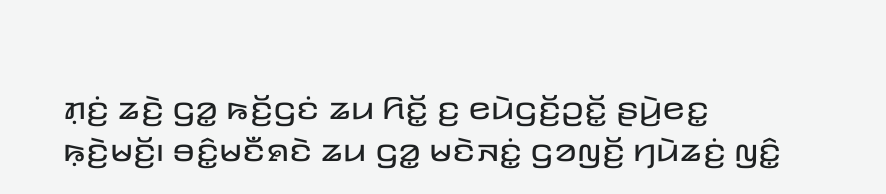ꤊ꤫ꤢꤦ꤬ ꤘꤢꤧ꤬ ꤞꤤ꤭ ꤒꤢꤩ꤬ꤞꤢꤦ ꤘꤣ ꤖꤢꤩ꤭ ꤢ꤬ ꤕꤣꤧꤞꤢꤩ꤬ꤑꤢꤩ꤭ ꤔꤣꤧ꤬ꤕꤢ꤭ ꤒ꤫ꤢꤧ꤬ꤗꤢꤩ꤬꤯ ꤋꤢꤨ꤭ꤗꤢꤪꤎꤢꤧ ꤘꤣ ꤞꤤ꤭ ꤗꤢꤧꤏꤢꤦ꤭ ꤞꤤꤜꤢꤩ꤬ ꤚꤣꤧꤘꤢꤦ꤬ ꤜꤢꤨ꤭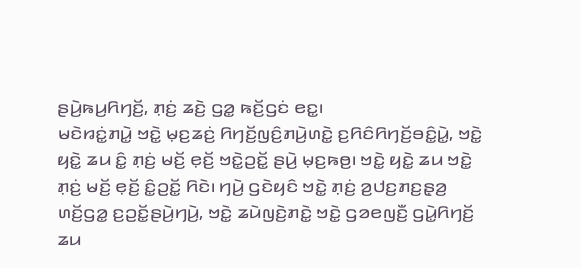ꤔꤣꤧ꤬ꤒꤣ꤬ꤖꤚꤢꤩ꤬, ꤊ꤫ꤢꤦ꤬ ꤘꤢꤧ꤬ ꤞꤤ꤭ ꤒꤢꤩ꤬ꤞꤢꤦ ꤕꤢ꤭꤯
ꤗꤢꤧꤙꤢꤦ꤭ꤊꤣꤧ꤭ ꤠꤢꤧ꤭ ꤗ꤫ꤢ꤬ꤘꤢꤦ꤬ ꤖꤚꤢꤩ꤬ꤜꤢꤨ꤬ꤊꤣꤧ꤬ꤛꤢꤧ꤭ ꤢ꤬ꤖꤢꤨꤖꤚꤢꤩ꤬ꤋꤢꤨ꤭ꤣꤧ꤭, ꤠꤢꤧ꤭ ꤟꤢꤧ꤭ ꤘꤣ ꤢꤨ꤭ ꤊ꤫ꤢꤦ꤬ ꤗꤢꤩ꤬ ꤕ꤫ꤢꤩ꤬ ꤠꤢꤧ꤭ꤑꤢꤩ꤭ ꤔꤣꤧ꤬ ꤗ꤫ꤢ꤬ꤒꤥ꤬꤯ ꤠꤢꤧ꤭ ꤟꤢꤧ꤭ ꤘꤣ ꤠꤢꤧ꤭ ꤊ꤫ꤢꤦ꤬ ꤗꤢꤩ꤬ ꤕ꤫ꤢꤩ꤬ ꤢꤨ꤭ꤑꤢꤩ꤭ ꤖꤢꤧ꤯ ꤚꤣꤧ꤬ ꤞꤢꤧꤟꤢꤨ ꤠꤢꤧ꤭ ꤊ꤫ꤢꤦ꤬ ꤤ꤬ꤓꤢ꤬ꤊꤢ꤬ꤔ꤫ꤤ꤬ ꤛꤢꤩ꤬ꤞꤤ꤭ ꤢ꤬ꤑꤢꤩ꤭ꤔꤣꤧ꤬ꤚꤣꤧ꤬, ꤠꤢꤧ꤭ ꤘꤣꤧꤜꤢꤧ꤬ꤊꤢꤧ꤭ ꤠꤢꤧ꤭ ꤞꤤꤕꤜꤢꤪ꤬ ꤞꤣꤧ꤭ꤖꤚꤢꤩ꤬ ꤘꤣ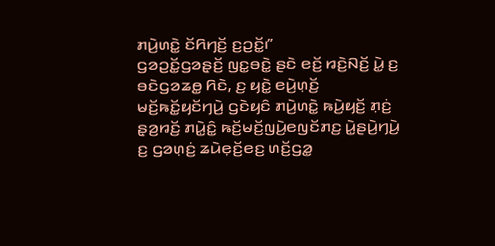ꤊꤣꤧ꤬ꤛꤢꤧ꤭ ꤢꤩꤖꤚꤢꤩ꤬ ꤢ꤬ꤑꤢꤩ꤭꤯”
ꤞꤤꤑꤢꤩ꤭ꤞꤤꤔ꤫ꤢꤩ꤬ ꤜꤢ꤭ꤋꤢꤧ꤭ ꤔꤢꤧ ꤕꤢꤩ꤬ ꤙꤢꤧ꤬ꤡꤢꤩ꤬ ꤣꤧ꤭ ꤢ꤬ ꤋꤢꤧꤞꤤꤘꤥ꤭ ꤖꤢꤧ, ꤢ꤬ ꤟꤢꤧ꤭ ꤕꤣꤧ꤬ꤛ꤫ꤢꤩ꤬ ꤗꤢꤩ꤬ꤒꤢꤩ꤭ꤟꤢꤩꤚꤣꤧ꤬ ꤞꤢꤧꤟꤢꤨ ꤊꤣꤧ꤬ꤛꤢꤧ꤭ ꤒꤣꤧ꤬ꤟꤢꤩ꤬ ꤊ꤫ꤢꤦ꤬ ꤔ꤫ꤤ꤬ꤙꤢꤩ꤬ ꤊꤣꤧ꤭ꤢꤨ꤭ ꤒꤢꤩ꤬ꤗꤢꤩ꤬ꤜꤣꤧ꤬ꤕꤜꤢꤩꤊꤢ꤬ ꤣꤧ꤭ꤔꤣꤧ꤬ꤚꤣꤧ꤬ ꤢ꤬ ꤞꤤꤛ꤫ꤢꤦ꤬ ꤘꤣꤧꤕ꤫ꤢꤩ꤬ꤕꤢ꤬ ꤛꤢꤩ꤬ꤞꤤ꤭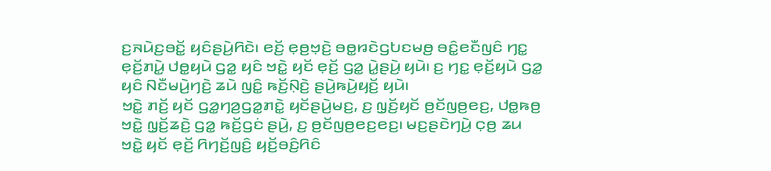ꤢ꤬ꤏꤣꤧꤢ꤬ꤋꤢꤩ꤭ ꤟꤢꤨꤔꤣꤧ꤬ꤖꤢꤧ꤯ ꤕꤢꤩ꤬ ꤕ꤫ꤥ꤬ꤠ꤫ꤢꤧ꤬ ꤋꤥ꤭ꤙꤢꤧꤞꤝꤢꤗꤥ꤬ ꤋꤢꤨ꤭ꤕꤢꤪꤜꤢꤨ ꤚꤢ꤭ ꤕ꤫ꤢꤩ꤬ꤊꤣꤧ꤭ ꤓꤥ꤭ꤟꤣꤧ ꤞꤤ꤭ ꤟꤢꤨ ꤠꤢꤧ꤭ ꤟꤢꤩ ꤕ꤫ꤢꤩ꤬ ꤞꤤ꤭ ꤣꤧ꤭ꤔꤣꤧ꤬ ꤟꤣꤧ꤯ ꤢ꤬ ꤚꤢ꤭ ꤕ꤫ꤢꤩ꤬ꤟꤣꤧ ꤞꤤ꤭ ꤟꤢꤨ ꤡꤢꤪꤗꤣꤧ꤬ꤚꤢꤧ꤬ ꤘꤣꤧ ꤜꤢꤨ꤭ ꤒꤢꤩ꤬ꤡ꤫ꤢꤧ꤬ ꤔꤣꤧ꤬ꤒꤣꤧ꤬ꤟꤢꤩ꤬ ꤟꤣꤧ꤯
ꤠꤢꤧ꤭ ꤊꤢꤩ꤬ ꤟꤢꤩ ꤞꤤ꤭ꤚꤤ꤬ꤞꤤ꤭ꤊꤢꤧ꤭ ꤟꤢꤩꤔꤣꤧ꤬ꤗꤢ꤬, ꤢ꤬ ꤜ꤫ꤢꤩ꤬ꤟꤢꤩ ꤥ꤬ꤢꤩꤜꤥ꤬ꤕꤢ꤬, ꤓꤥ꤭ꤒꤥ꤬ ꤠꤢꤧ꤭ ꤜ꤫ꤢꤩ꤬ꤘꤢꤧ꤬ ꤞꤤ꤭ ꤒꤢꤩ꤬ꤞꤢꤦ ꤔꤣꤧ꤬, ꤢ꤬ ꤥ꤬ꤢꤩꤜꤥ꤬ꤕꤢ꤬ꤕꤢ꤬꤯ ꤗꤢ꤬ꤔꤢꤧꤚꤣꤧ꤬ ꤍ꤫ꤥ꤬ ꤘꤣ ꤠꤢꤧ꤭ ꤟꤢꤩ ꤕ꤫ꤢꤩ꤬ ꤖꤚꤢꤩ꤬ꤜꤢꤨ꤬ ꤟꤢꤩ꤬ꤋꤢꤨ꤬ꤖꤢꤨ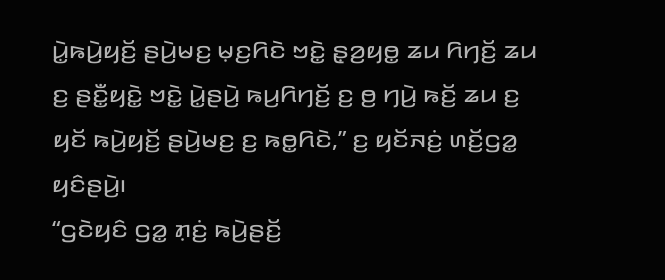ꤣꤧ꤭ꤒꤣꤧ꤬ꤟꤢꤩ꤬ ꤔꤣꤧ꤬ꤗꤢ꤬ ꤗ꤫ꤢ꤬ꤖꤢꤧ ꤠꤢꤧ꤭ ꤔ꤫ꤤ꤬ꤟꤥ꤭ ꤘꤣ ꤖꤚꤢꤩ꤬ ꤘꤣ ꤢ꤬ ꤔꤢꤪ꤭ꤟꤢꤧ꤭ ꤠꤢꤧ꤭ ꤣꤧ꤭ꤔꤣꤧ꤬ ꤒꤣ꤬ꤖꤚꤢꤩ꤬ ꤢ꤬ ꤥ꤬ ꤚꤣꤧ꤬ ꤒꤢꤩ꤬ ꤘꤣ ꤢ꤬ ꤟꤢꤩ ꤒꤣꤧ꤬ꤟꤢꤩ꤬ ꤔꤣꤧ꤬ꤗꤢ꤬ ꤢ꤬ ꤒꤥ꤭ꤖꤢꤧ,” ꤢ꤬ ꤟꤢꤩꤏꤢꤦ꤬ ꤛꤢꤩ꤬ꤞꤤ꤭ ꤟꤢꤨꤔꤣꤧ꤬꤯
“ꤞꤢꤧꤟꤢꤨ ꤞꤤ꤭ ꤊ꤫ꤢꤦ꤬ ꤒꤣꤧ꤬ꤔꤢꤩ꤬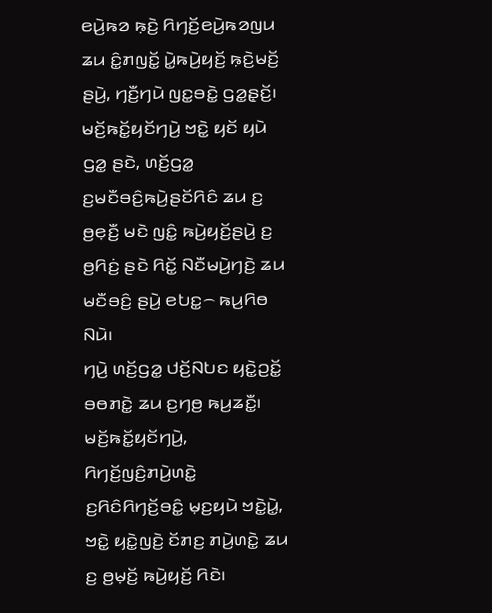ꤕꤣꤧ꤬ꤒꤤ ꤒ꤫ꤢꤧ꤬ ꤖꤚꤢꤩ꤬ꤕꤣꤧ꤬ꤒꤤꤜꤣ ꤘꤣ ꤢꤨ꤭ꤊꤜꤢꤩ꤭ ꤣꤧ꤭ꤒꤣꤧ꤬ꤟꤢꤩ꤬ ꤒ꤫ꤢꤧ꤬ꤗꤢꤩ꤬ ꤔꤣꤧ꤬, ꤚꤢꤪ꤬ꤚꤣꤧ ꤜꤢ꤭ꤋꤢꤧ꤭ ꤞꤤ꤭ꤔ꤫ꤢꤩ꤬꤯ ꤗꤢꤩ꤬ꤒꤢꤩ꤭ꤟꤢꤩꤚꤣꤧ꤬ ꤠꤢꤧ꤭ ꤟꤢꤩ ꤟꤣꤧ ꤞꤤ꤭ ꤔꤢꤧ, ꤛꤢꤩ꤬ꤞꤤ꤭ ꤢ꤬ꤗꤢꤪꤋꤢꤨ꤬ꤒꤣꤧ꤬ꤔꤢꤩꤖꤢꤨ ꤘꤣ ꤢ꤬ ꤥ꤬ꤕ꤫ꤢꤪ꤬ ꤗꤢꤧ ꤜꤢꤨ꤭ ꤒꤣꤧ꤬ꤟꤢꤩ꤬ꤔꤣꤧ꤬ ꤢ꤬ ꤥ꤬ꤖꤢꤦ꤬ ꤔꤢꤧ ꤖꤢꤩ꤭ ꤡꤢꤪꤗꤣꤧ꤬ꤚꤢꤧ꤬ ꤘꤣ ꤗꤢꤪꤋꤢꤨ꤬ ꤔꤣꤧ꤬ ꤕꤝꤢ꤭꤮ ꤒꤣ꤬ꤖꤥ ꤡꤣꤧ꤯
ꤚꤣꤧ꤬ ꤛꤢꤩ꤬ꤞꤤ꤭ ꤓꤢꤩ꤬ꤡꤝꤢ ꤟꤢꤧ꤭ꤑꤢꤩ꤭ ꤋꤥꤊꤢꤧ꤭ ꤘꤣ ꤢ꤬ꤚꤥ꤬ ꤒꤣ꤬ꤘꤢꤪ꤭꤯
ꤗꤢꤩ꤬ꤒꤢꤩ꤭ꤟꤢꤩꤚꤣꤧ꤬, ꤖꤚꤢꤩ꤬ꤜꤢꤨ꤬ꤊꤣꤧ꤬ꤛꤢꤧ꤭ ꤢ꤬ꤖꤢꤨꤖꤚꤢꤩ꤬ꤋꤢꤨ꤭ ꤗ꤫ꤢ꤬ꤟꤣꤧ ꤠꤢꤧ꤭ꤣꤧ꤭, ꤠꤢꤧ꤭ ꤟꤢꤧ꤭ꤜꤢꤧ꤬ ꤢꤩꤊꤢ꤬ ꤊꤣꤧ꤬ꤛꤢꤧ꤭ ꤘꤣ ꤢ꤬ ꤥ꤬ꤗ꤫ꤢꤩ꤬ ꤒꤣꤧ꤬ꤟꤢꤩ꤬ ꤖꤢꤧ꤯